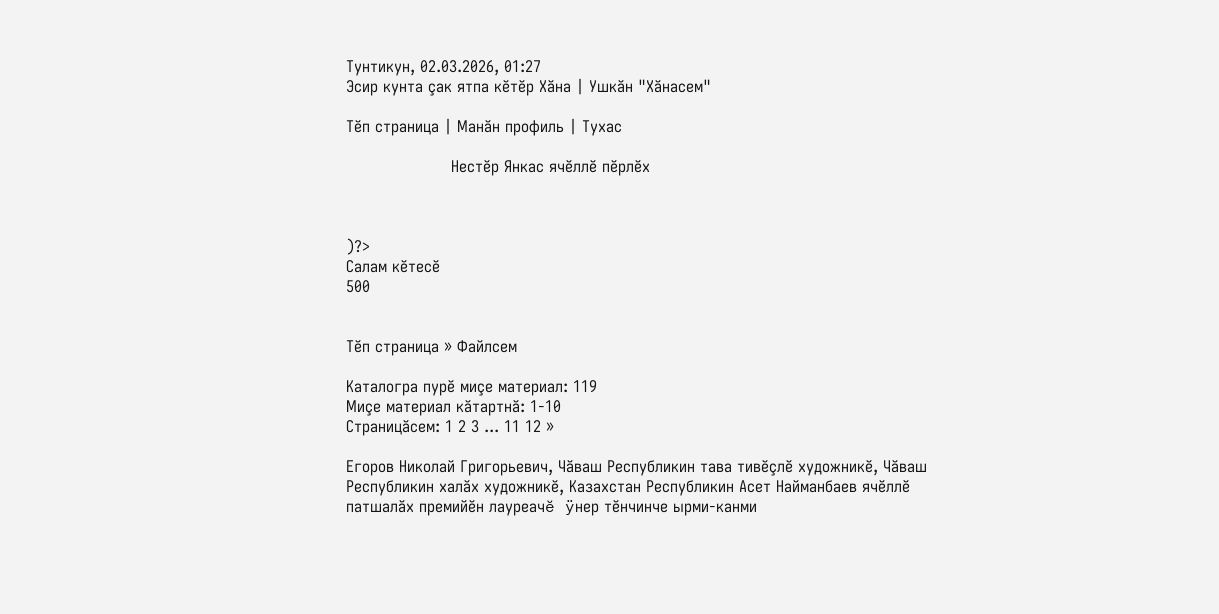Тунтикун, 02.03.2026, 01:27
Эсир кунта çак ятпа кĕтĕр Хăна | Ушкăн "Хăнасем"

Тĕп страница | Манăн профиль | Тухас

                     Нестĕр Янкас ячĕллĕ пĕрлĕх



)?>
Салам кĕтесĕ
500


Тĕп страница » Файлсем

Каталогра пурĕ миçе материал: 119
Миçе материал кăтартнă: 1-10
Страницăсем: 1 2 3 ... 11 12 »

Егоров Николай Григорьевич, Чăваш Республикин тава тивĕçлĕ художникĕ, Чăваш Республикин халăх художникĕ, Казахстан Республикин Асет Найманбаев ячĕллĕ патшалăх премийĕн лауреачĕ ÿнер тĕнчинче ырми-канми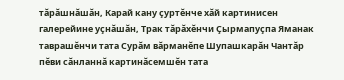тăрăшнăшăн, Карай кану çуртĕнче хăй картинисен галерейине уçнăшăн, Трак тăрăхĕнчи Çырмапуçпа Яманак таврашĕнчи тата Сурăм вăрманĕпе Шупашкарăн Чантăр пĕви сăнланнă картинăсемшĕн тата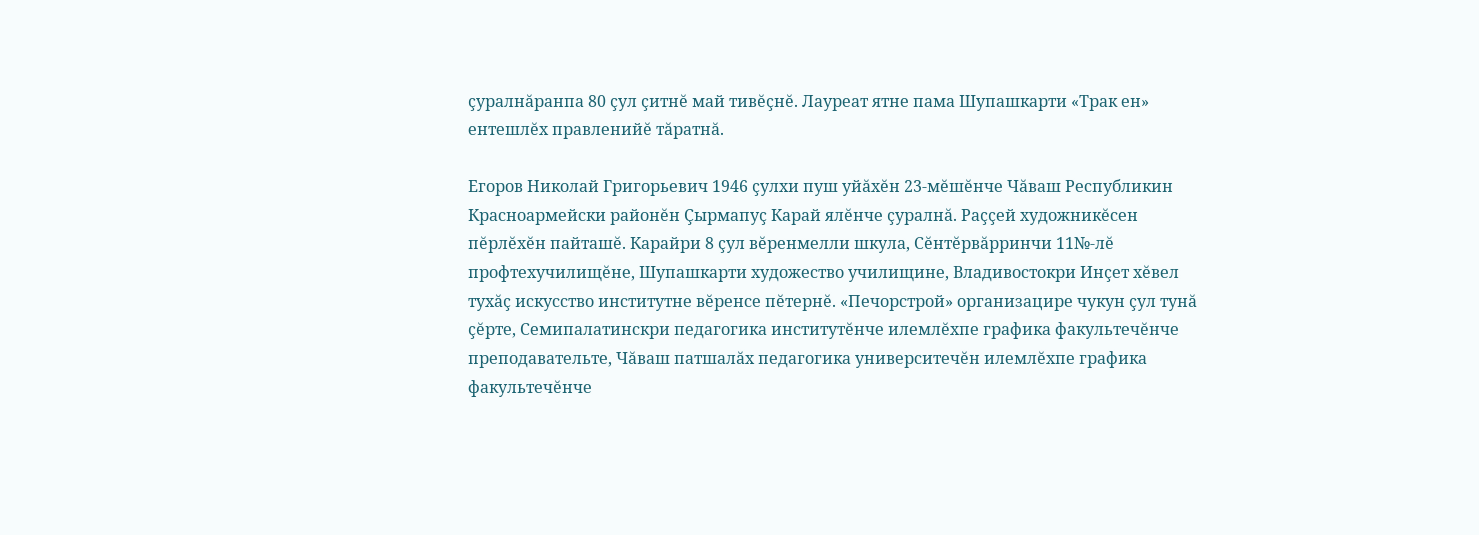çуралнăранпа 80 çул çитнĕ май тивĕçнĕ. Лауреат ятне пама Шупашкарти «Трак ен» ентешлĕх правленийĕ тăратнă.

Егоров Николай Григорьевич 1946 çулхи пуш уйăхĕн 23-мĕшĕнче Чăваш Республикин Красноармейски районĕн Çырмапуç Карай ялĕнче çуралнă. Раççей художникĕсен пĕрлĕхĕн пайташĕ. Карайри 8 çул вĕренмелли шкула, Сĕнтĕрвăрринчи 11№-лĕ профтехучилищĕне, Шупашкарти художество училищине, Владивостокри Инçет хĕвел тухăç искусство институтне вĕренсе пĕтернĕ. «Печорстрой» организацире чукун çул тунă çĕрте, Семипалатинскри педагогика институтĕнче илемлĕхпе графика факультечĕнче преподавательте, Чăваш патшалăх педагогика университечĕн илемлĕхпе графика факультечĕнче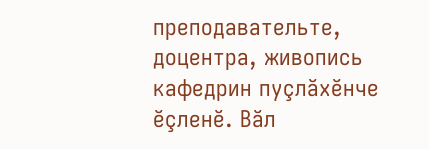преподавательте, доцентра, живопись кафедрин пуçлăхĕнче ĕçленĕ. Вăл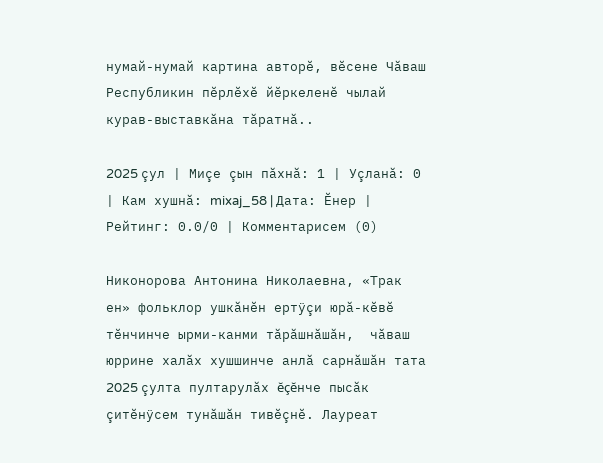нумай-нумай картина авторĕ, вĕсене Чăваш Республикин пĕрлĕхĕ йĕркеленĕ чылай курав-выставкăна тăратнă..

2025 çул | Миçе çын пăхнă: 1 | Уçланă: 0 | Кам хушнă: mixaj_58 | Дата: Ĕнер | Рейтинг: 0.0/0 | Комментарисем (0)

Никонорова Антонина Николаевна, «Трак ен» фольклор ушкăнĕн ертÿçи юрă-кĕвĕ тĕнчинче ырми-канми тăрăшнăшăн,  чăваш юррине халăх хушшинче анлă сарнăшăн тата 2025 çулта пултарулăх ĕçĕнче пысăк çитĕнÿсем тунăшăн тивĕçнĕ. Лауреат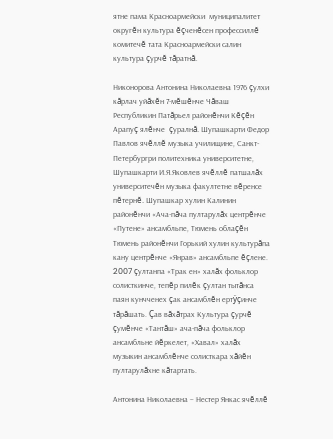ятне пама Красноармейски  муниципалитет округĕн культура ĕçченĕсен профессиллĕ комитечĕ тата Красноармейски салин культура çурчĕ тăратнă.

Никонорова Антонина Николаевна 1976 çулхи кăрлач уйăхĕн 7-мĕшĕнче Чăваш Республикин Патăрьел районĕнчи Кĕçĕн Арапуç ялĕнче  çуралнă. Шупашкарти Федор Павлов ячĕллĕ музыка училищине, Санкт-Петербургри политехника университетне, Шупашкарти И.Я.Яковлев ячĕллĕ патшалăх университечĕн музыка факултетне вĕренсе пĕтернĕ. Шупашкар хулин Калинин районĕнчи «Ача-пăча пултарулăх центрĕнче «Путене» ансамбльпе, Тюмень облаçĕн Тюмень районĕнчи Горький хулин культурăпа кану центрĕнче «Янрав» ансамбльпе ĕçлене. 2007 çултанпа «Трак ен» халăх фольклор солисткинче, тепĕр пилĕк çултан тытăнса паян кунчченех çак ансамблĕн ертÿçинче тăрăшать. Çав вăхăтрах Культура çурчĕ çумĕнче «Тантăш» ача-пăча фольклор ансамбльне йĕркелет, «Хавал» халăх музыкин ансамблĕнче солисткара хăйĕн пултарулăхне кăтартать.

Антонина Николаевна – Нестер Янкас ячĕллĕ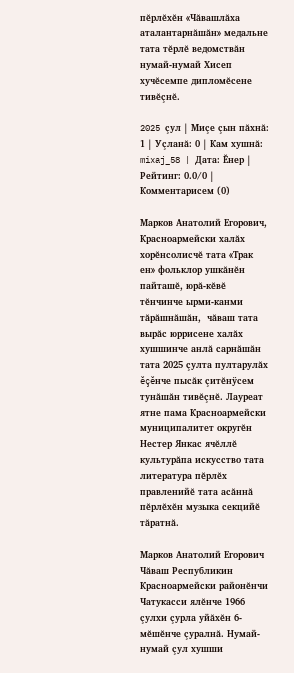пĕрлĕхĕн «Чăвашлăха аталантарнăшăн» медальне тата тĕрлĕ ведомствăн нумай-нумай Хисеп хучĕсемпе дипломĕсене тивĕçнĕ.

2025 çул | Миçе çын пăхнă: 1 | Уçланă: 0 | Кам хушнă: mixaj_58 | Дата: Ĕнер | Рейтинг: 0.0/0 | Комментарисем (0)

Марков Анатолий Егорович, Красноармейски халăх хорĕнсолисчĕ тата «Трак ен» фольклор ушкăнĕн пайташĕ, юрă-кĕвĕ тĕнчинче ырми-канми тăрăшнăшăн,  чăваш тата вырăс юррисене халăх хушшинче анлă сарнăшăн тата 2025 çулта пултарулăх ĕçĕнче пысăк çитĕнÿсем тунăшăн тивĕçнĕ. Лауреат ятне пама Красноармейски  муниципалитет округĕн Нестер Янкас ячĕллĕ культурăпа искусство тата литература пĕрлĕх правленийĕ тата асăннă пĕрлĕхĕн музыка секцийĕ тăратнă.

Марков Анатолий Егорович Чăваш Республикин Красноармейски районĕнчи Чатукасси ялĕнче 1966 çулхи çурла уйăхĕн 6-мĕшĕнче çуралнă. Нумай-нумай çул хушши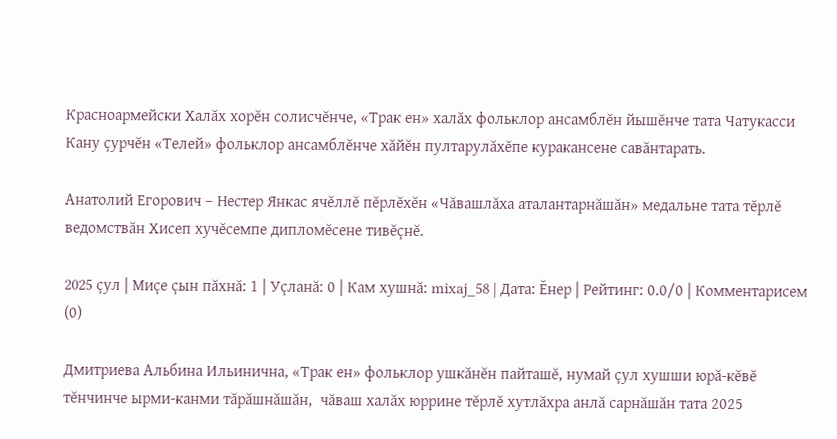Красноармейски Халăх хорĕн солисчĕнче, «Трак ен» халăх фольклор ансамблĕн йышĕнче тата Чатукасси Кану çурчĕн «Телей» фольклор ансамблĕнче хăйĕн пултарулăхĕпе куракансене савăнтарать.

Анатолий Егорович – Нестер Янкас ячĕллĕ пĕрлĕхĕн «Чăвашлăха аталантарнăшăн» медальне тата тĕрлĕ ведомствăн Хисеп хучĕсемпе дипломĕсене тивĕçнĕ.

2025 çул | Миçе çын пăхнă: 1 | Уçланă: 0 | Кам хушнă: mixaj_58 | Дата: Ĕнер | Рейтинг: 0.0/0 | Комментарисем (0)

Дмитриева Альбина Ильинична, «Трак ен» фольклор ушкăнĕн пайташĕ, нумай çул хушши юрă-кĕвĕ тĕнчинче ырми-канми тăрăшнăшăн,  чăваш халăх юррине тĕрлĕ хутлăхра анлă сарнăшăн тата 2025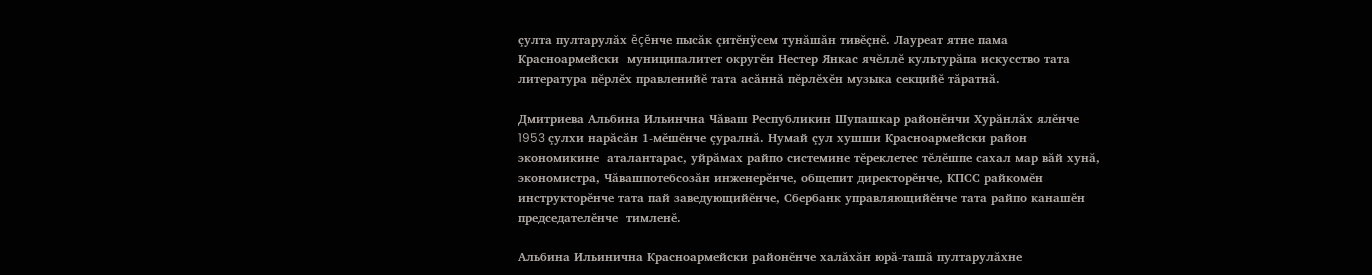çулта пултарулăх ĕçĕнче пысăк çитĕнÿсем тунăшăн тивĕçнĕ. Лауреат ятне пама Красноармейски  муниципалитет округĕн Нестер Янкас ячĕллĕ культурăпа искусство тата литература пĕрлĕх правленийĕ тата асăннă пĕрлĕхĕн музыка секцийĕ тăратнă.

Дмитриева Альбина Ильинчна Чăваш Республикин Шупашкар районĕнчи Хурăнлăх ялĕнче 1953 çулхи нарăсăн 1-мĕшĕнче çуралнă. Нумай çул хушши Красноармейски район экономикине  аталантарас, уйрăмах райпо системине тĕреклетес тĕлĕшпе сахал мар вăй хунă, экономистра, Чăвашпотебсозăн инженерĕнче, общепит директорĕнче, КПСС райкомĕн инструкторĕнче тата пай заведующийĕнче, Сбербанк управляющийĕнче тата райпо канашĕн председателĕнче  тимленĕ.

Альбина Ильинична Красноармейски районĕнче халăхăн юрă-ташă пултарулăхне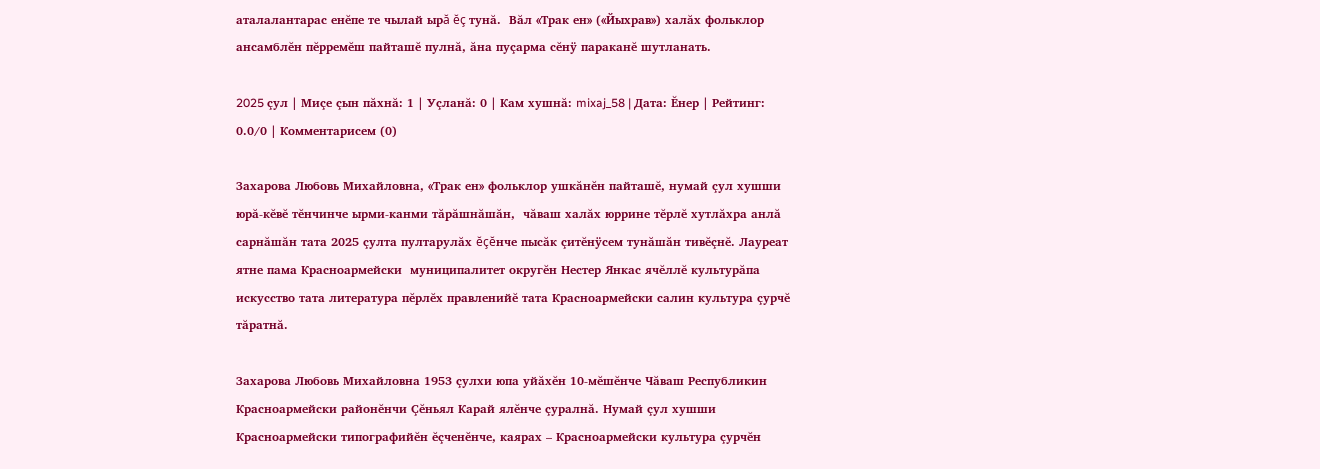аталалантарас енĕпе те чылай ырă ĕç тунă.  Вăл «Трак ен» («Йыхрав») халăх фольклор ансамблĕн пĕрремĕш пайташĕ пулнă, ăна пуçарма сĕнÿ параканĕ шутланать.

2025 çул | Миçе çын пăхнă: 1 | Уçланă: 0 | Кам хушнă: mixaj_58 | Дата: Ĕнер | Рейтинг: 0.0/0 | Комментарисем (0)

Захарова Любовь Михайловна, «Трак ен» фольклор ушкăнĕн пайташĕ, нумай çул хушши юрă-кĕвĕ тĕнчинче ырми-канми тăрăшнăшăн,  чăваш халăх юррине тĕрлĕ хутлăхра анлă сарнăшăн тата 2025 çулта пултарулăх ĕçĕнче пысăк çитĕнÿсем тунăшăн тивĕçнĕ. Лауреат ятне пама Красноармейски  муниципалитет округĕн Нестер Янкас ячĕллĕ культурăпа искусство тата литература пĕрлĕх правленийĕ тата Красноармейски салин культура çурчĕ тăратнă.

Захарова Любовь Михайловна 1953 çулхи юпа уйăхĕн 10-мĕшĕнче Чăваш Республикин Красноармейски районĕнчи Çĕньял Карай ялĕнче çуралнă. Нумай çул хушши Красноармейски типографийĕн ĕçченĕнче, каярах – Красноармейски культура çурчĕн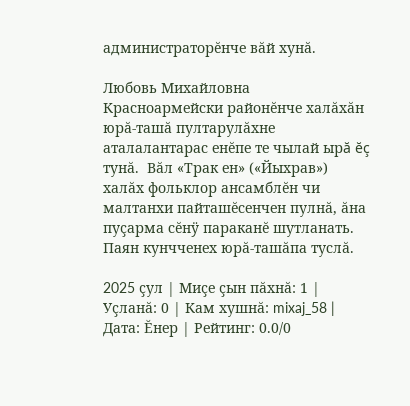администраторĕнче вăй хунă.

Любовь Михайловна Красноармейски районĕнче халăхăн юрă-ташă пултарулăхне аталалантарас енĕпе те чылай ырă ĕç тунă.  Вăл «Трак ен» («Йыхрав») халăх фольклор ансамблĕн чи малтанхи пайташĕсенчен пулнă, ăна пуçарма сĕнÿ параканĕ шутланать. Паян кунчченех юрă-ташăпа туслă.

2025 çул | Миçе çын пăхнă: 1 | Уçланă: 0 | Кам хушнă: mixaj_58 | Дата: Ĕнер | Рейтинг: 0.0/0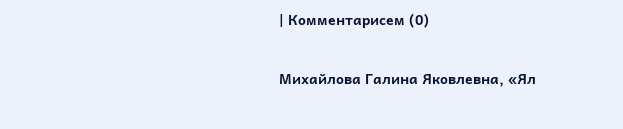| Комментарисем (0)

Михайлова Галина Яковлевна, «Ял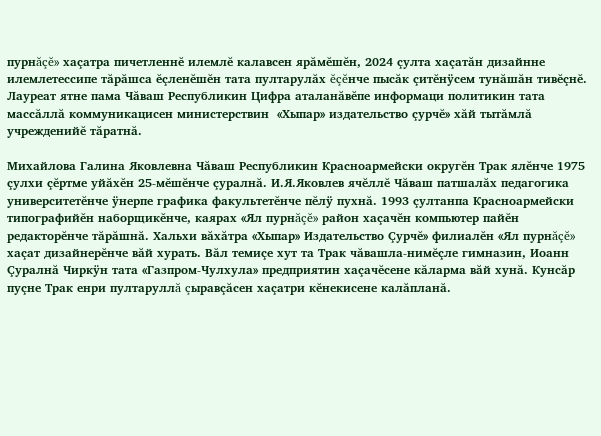пурнăçĕ» хаçатра пичетленнĕ илемлĕ калавсен ярăмĕшĕн, 2024 çулта хаçатăн дизайнне илемлетессипе тăрăшса ĕçленĕшĕн тата пултарулăх ĕçĕнче пысăк çитĕнÿсем тунăшăн тивĕçнĕ. Лауреат ятне пама Чăваш Республикин Цифра аталанăвĕпе информаци политикин тата массăллă коммуникацисен министерствин  «Хыпар» издательство çурчĕ» хăй тытăмлă учрежденийĕ тăратнă.

Михайлова Галина Яковлевна Чăваш Республикин Красноармейски округĕн Трак ялĕнче 1975 çулхи çĕртме уйăхĕн 25-мĕшĕнче çуралнă. И.Я.Яковлев ячĕллĕ Чăваш патшалăх педагогика университетĕнче ÿнерпе графика факультетĕнче пĕлÿ пухнă. 1993 çултанпа Красноармейски типографийĕн наборщикĕнче, каярах «Ял пурнăçĕ» район хаçачĕн компьютер пайĕн редакторĕнче тăрăшнă. Хальхи вăхăтра «Хыпар» Издательство Çурчĕ» филиалĕн «Ял пурнăçĕ» хаçат дизайнерĕнче вăй хурать. Вăл темиçе хут та Трак чăвашла-нимĕçле гимназин, Иоанн Çуралнă Чиркÿн тата «Газпром-Чулхула» предприятин хаçачĕсене кăларма вăй хунă. Кунсăр пуçне Трак енри пултаруллă çыравçăсен хаçатри кĕнекисене калăпланă.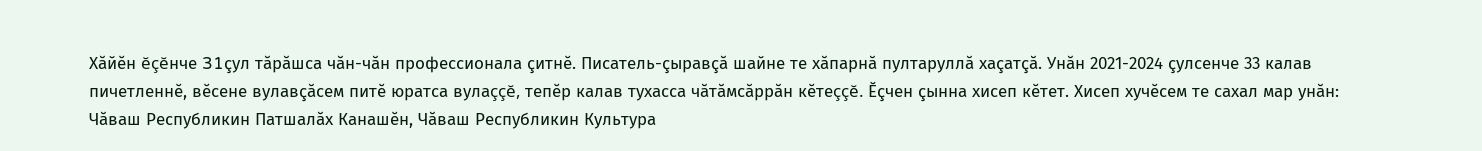Хăйĕн ĕçĕнче 31çул тăрăшса чăн-чăн профессионала çитнĕ. Писатель-çыравçă шайне те хăпарнă пултаруллă хаçатçă. Унăн 2021-2024 çулсенче 33 калав пичетленнĕ, вĕсене вулавçăсем питĕ юратса вулаççĕ, тепĕр калав тухасса чăтăмсăррăн кĕтеççĕ. Ĕçчен çынна хисеп кĕтет. Хисеп хучĕсем те сахал мар унăн: Чăваш Республикин Патшалăх Канашĕн, Чăваш Республикин Культура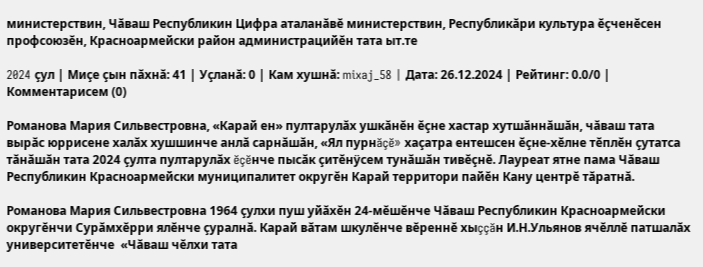министерствин, Чăваш Республикин Цифра аталанăвĕ министерствин, Республикăри культура ĕçченĕсен профсоюзĕн, Красноармейски район администрацийĕн тата ыт.те

2024 çул | Миçе çын пăхнă: 41 | Уçланă: 0 | Кам хушнă: mixaj_58 | Дата: 26.12.2024 | Рейтинг: 0.0/0 | Комментарисем (0)

Романова Мария Сильвестровна, «Карай ен» пултарулăх ушкăнĕн ĕçне хастар хутшăннăшăн, чăваш тата вырăс юррисене халăх хушшинче анлă сарнăшăн, «Ял пурнăçĕ» хаçатра ентешсен ĕçне-хĕлне тĕплĕн çутатса тăнăшăн тата 2024 çулта пултарулăх ĕçĕнче пысăк çитĕнÿсем тунăшăн тивĕçнĕ. Лауреат ятне пама Чăваш Республикин Красноармейски муниципалитет округĕн Карай территори пайĕн Кану центрĕ тăратнă.

Романова Мария Сильвестровна 1964 çулхи пуш уйăхĕн 24-мĕшĕнче Чăваш Республикин Красноармейски округĕнчи Сурăмхĕрри ялĕнче çуралнă. Карай вăтам шкулĕнче вĕреннĕ хыççăн И.Н.Ульянов ячĕллĕ патшалăх университетĕнче  «Чăваш чĕлхи тата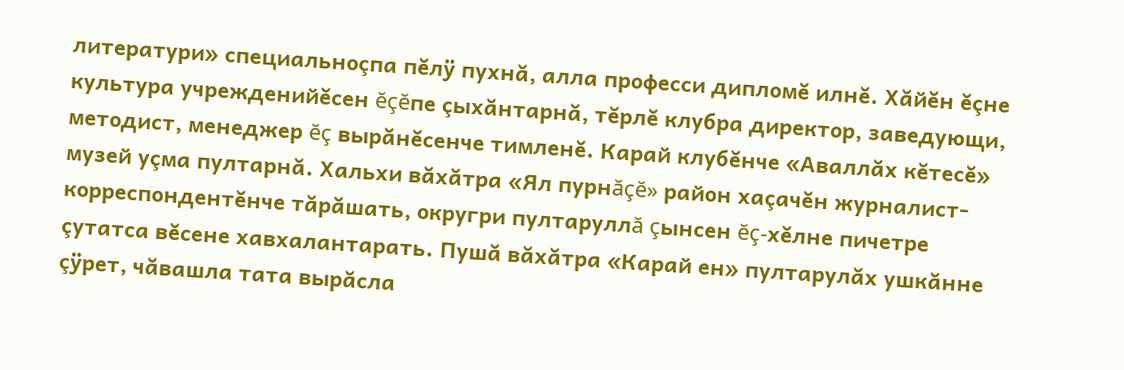литератури» специальноçпа пĕлÿ пухнă, алла професси дипломĕ илнĕ. Хăйĕн ĕçне культура учрежденийĕсен ĕçĕпе çыхăнтарнă, тĕрлĕ клубра директор, заведующи, методист, менеджер ĕç вырăнĕсенче тимленĕ. Карай клубĕнче «Аваллăх кĕтесĕ» музей уçма пултарнă. Хальхи вăхăтра «Ял пурнăçĕ» район хаçачĕн журналист-корреспондентĕнче тăрăшать, округри пултаруллă çынсен ĕç-хĕлне пичетре çутатса вĕсене хавхалантарать. Пушă вăхăтра «Карай ен» пултарулăх ушкăнне çÿрет, чăвашла тата вырăсла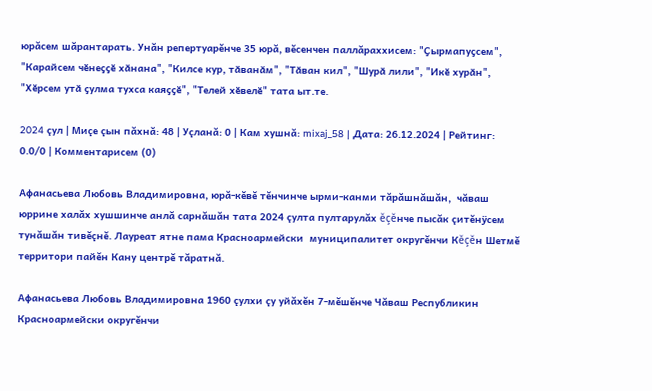юрăсем шăрантарать. Унăн репертуарĕнче 35 юрă, вĕсенчен паллăраххисем: "Ҫырмапуҫсем", "Карайсем чӗнеҫҫӗ хӑнана", "Килсе кур, тӑванӑм", "Тӑван кил", "Шурӑ лили", "Икӗ хурӑн", "Хӗрсем утӑ ҫулма тухса каяҫҫӗ", "Телей хӗвелӗ" тата ыт.те.

2024 çул | Миçе çын пăхнă: 48 | Уçланă: 0 | Кам хушнă: mixaj_58 | Дата: 26.12.2024 | Рейтинг: 0.0/0 | Комментарисем (0)

Афанасьева Любовь Владимировна, юрă-кĕвĕ тĕнчинче ырми-канми тăрăшнăшăн,  чăваш юррине халăх хушшинче анлă сарнăшăн тата 2024 çулта пултарулăх ĕçĕнче пысăк çитĕнÿсем тунăшăн тивĕçнĕ. Лауреат ятне пама Красноармейски  муниципалитет округĕнчи Кĕçĕн Шетмĕ территори пайĕн Кану центрĕ тăратнă.

Афанасьева Любовь Владимировна 1960 çулхи çу уйăхĕн 7-мĕшĕнче Чăваш Республикин Красноармейски округĕнчи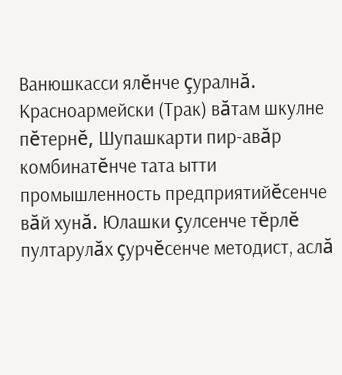Ванюшкасси ялĕнче çуралнă. Красноармейски (Трак) вăтам шкулне пĕтернĕ, Шупашкарти пир-авăр комбинатĕнче тата ытти промышленность предприятийĕсенче вăй хунă. Юлашки çулсенче тĕрлĕ пултарулăх çурчĕсенче методист, аслă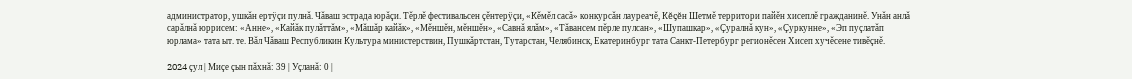администратор, ушкăн ертÿçи пулнă. Чăваш эстрада юрăçи. Тĕрлĕ фестивальсен çĕнтерÿçи, «Кĕмĕл сасă» конкурсăн лауреачĕ, Кĕçĕн Шетмĕ территори пайĕн хисеплĕ гражданинĕ. Унăн анлă сарăлнă юррисем: «Анне», «Кайăк пулăттăм», «Мăшăр кайăк», «Мĕншĕн, мĕншĕн», «Савнă ялăм», «Тăвансем пĕрле пулсан», «Шупашкар», «Çуралнă кун», «Çуркунне», «Эп пуçлатăп юрлама» тата ыт. те. Вăл Чăваш Республикин Культура министерствин, Пушкăртстан, Тутарстан, Челябинск, Екатеринбург тата Санкт-Петербург регионĕсен Хисеп хучĕсене тивĕçнĕ.

2024 çул | Миçе çын пăхнă: 39 | Уçланă: 0 |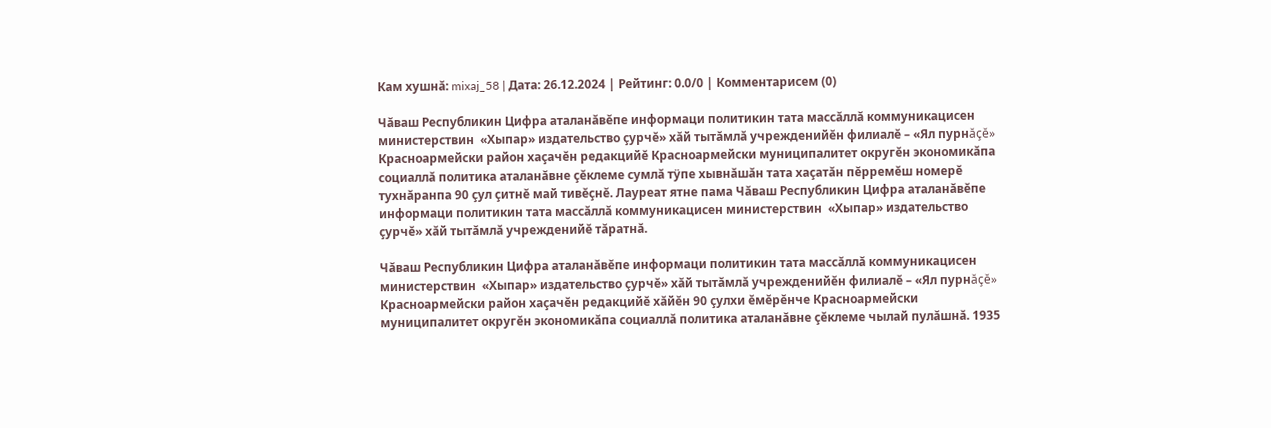Кам хушнă: mixaj_58 | Дата: 26.12.2024 | Рейтинг: 0.0/0 | Комментарисем (0)

Чăваш Республикин Цифра аталанăвĕпе информаци политикин тата массăллă коммуникацисен министерствин  «Хыпар» издательство çурчĕ» хăй тытăмлă учрежденийĕн филиалĕ – «Ял пурнăçĕ» Красноармейски район хаçачĕн редакцийĕ Красноармейски муниципалитет округĕн экономикăпа социаллă политика аталанăвне çĕклеме сумлă тÿпе хывнăшăн тата хаçатăн пĕрремĕш номерĕ тухнăранпа 90 çул çитнĕ май тивĕçнĕ. Лауреат ятне пама Чăваш Республикин Цифра аталанăвĕпе информаци политикин тата массăллă коммуникацисен министерствин  «Хыпар» издательство çурчĕ» хăй тытăмлă учрежденийĕ тăратнă.

Чăваш Республикин Цифра аталанăвĕпе информаци политикин тата массăллă коммуникацисен министерствин  «Хыпар» издательство çурчĕ» хăй тытăмлă учрежденийĕн филиалĕ – «Ял пурнăçĕ» Красноармейски район хаçачĕн редакцийĕ хăйĕн 90 çулхи ĕмĕрĕнче Красноармейски муниципалитет округĕн экономикăпа социаллă политика аталанăвне çĕклеме чылай пулăшнă. 1935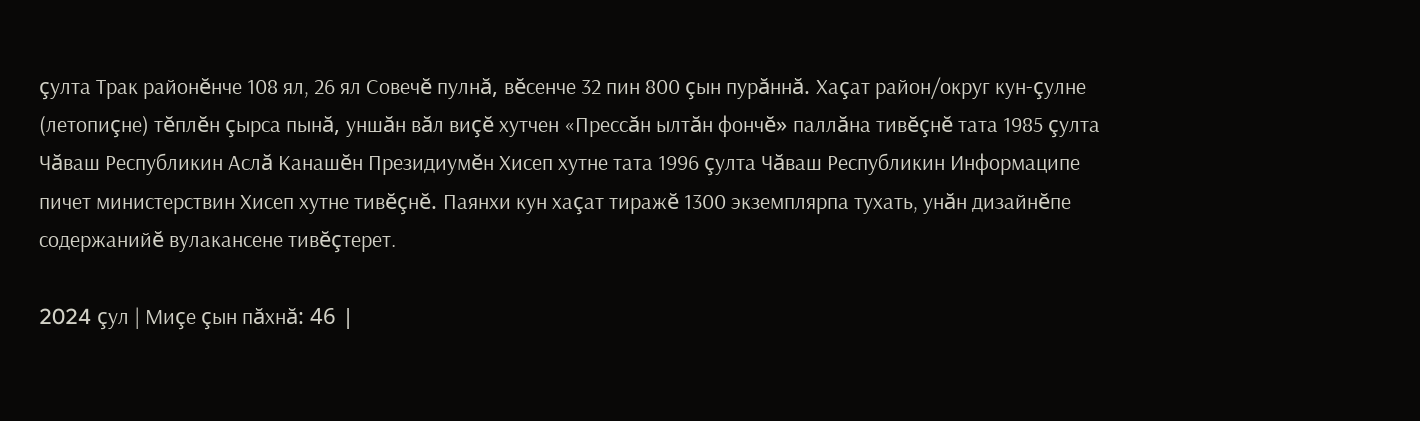çулта Трак районĕнче 108 ял, 26 ял Совечĕ пулнă, вĕсенче 32 пин 800 çын пурăннă. Хаçат район/округ кун-çулне (летопиçне) тĕплĕн çырса пынă, уншăн вăл виçĕ хутчен «Прессăн ылтăн фончĕ» паллăна тивĕçнĕ тата 1985 çулта  Чăваш Республикин Аслă Канашĕн Президиумĕн Хисеп хутне тата 1996 çулта Чăваш Республикин Информаципе пичет министерствин Хисеп хутне тивĕçнĕ. Паянхи кун хаçат тиражĕ 1300 экземплярпа тухать, унăн дизайнĕпе содержанийĕ вулакансене тивĕçтерет.

2024 çул | Миçе çын пăхнă: 46 |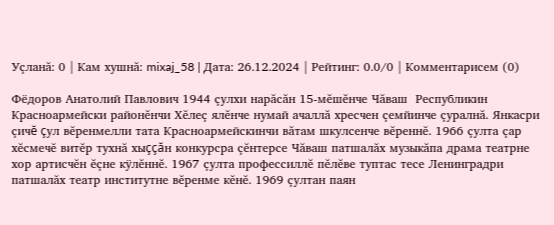Уçланă: 0 | Кам хушнă: mixaj_58 | Дата: 26.12.2024 | Рейтинг: 0.0/0 | Комментарисем (0)

Фёдоров Анатолий Павлович 1944 çулхи нарăсăн 15-мĕшĕнче Чăваш  Республикин Красноармейски районĕнчи Хĕлеç ялĕнче нумай ачаллă хресчен çемйинче çуралнă. Янкасри çичĕ çул вĕренмелли тата Красноармейскинчи вăтам шкулсенче вĕреннĕ. 1966 çулта çар хĕсмечĕ витĕр тухнă хыççăн конкурсра çĕнтерсе Чăваш патшалăх музыкăпа драма театрне хор артисчĕн ĕçне кÿлĕннĕ. 1967 çулта профессиллĕ пĕлĕве туптас тесе Ленинградри патшалăх театр институтне вĕренме кĕнĕ. 1969 çултан паян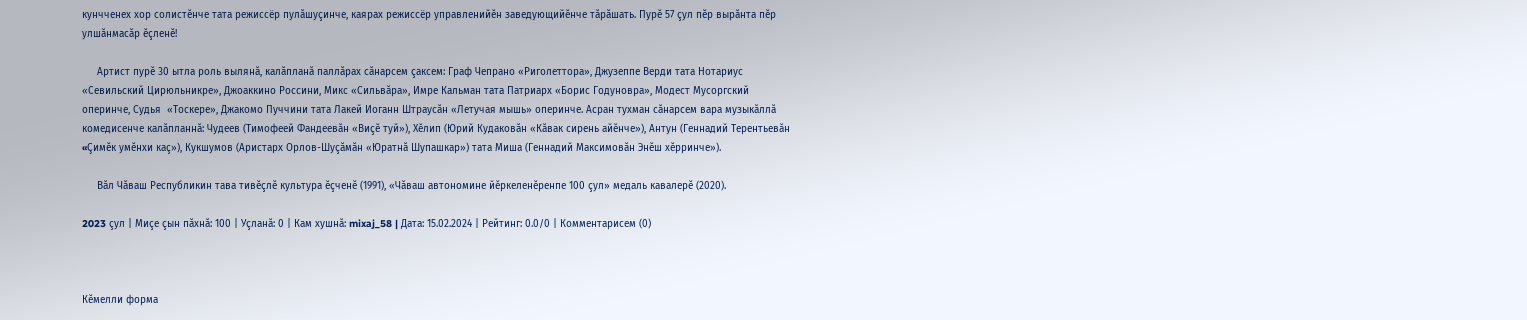кунчченех хор солистĕнче тата режиссёр пулăшуçинче, каярах режиссёр управленийĕн заведующийĕнче тăрăшать. Пурĕ 57 çул пĕр вырăнта пĕр улшăнмасăр ĕçленĕ!

     Артист пурĕ 30 ытла роль вылянă, калăпланă паллăрах сăнарсем çаксем: Граф Чепрано «Риголеттора», Джузеппе Верди тата Нотариус  «Севильский Цирюльникре», Джоаккино Россини, Микс «Сильвăра», Имре Кальман тата Патриарх «Борис Годуновра», Модест Мусоргский оперинче, Судья  «Тоскере», Джакомо Пуччини тата Лакей Иоганн Штраусăн «Летучая мышь» оперинче. Асран тухман сăнарсем вара музыкăллă комедисенче калăпланнă: Чудеев (Тимофеей Фандеевăн «Виçĕ туй»), Хĕлип (Юрий Кудаковăн «Кăвак сирень айĕнче»), Антун (Геннадий Терентьевăн «Çимĕк умĕнхи каç»), Кукшумов (Аристарх Орлов-Шуçăмăн «Юратнă Шупашкар») тата Миша (Геннадий Максимовăн Энĕш хĕрринче»).

     Вăл Чăваш Республикин тава тивĕçлĕ культура ĕçченĕ (1991), «Чăваш автономине йĕркеленĕренпе 100 çул» медаль кавалерĕ (2020).

2023 çул | Миçе çын пăхнă: 100 | Уçланă: 0 | Кам хушнă: mixaj_58 | Дата: 15.02.2024 | Рейтинг: 0.0/0 | Комментарисем (0)



Кĕмелли форма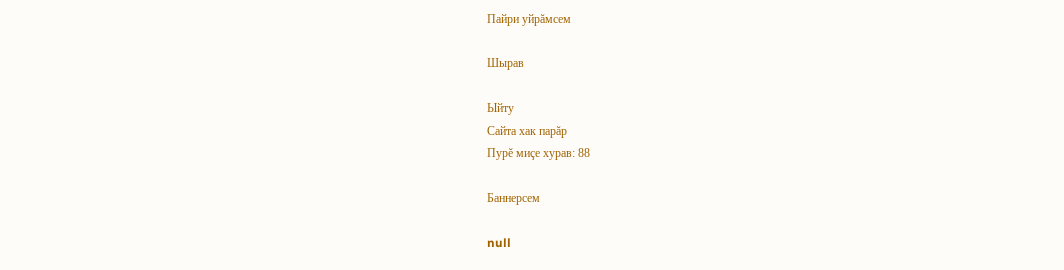Пайри уйрăмсем

Шырав

Ыйту
Cайта хак парăр
Пурĕ миçе хурав: 88

Баннерсем

null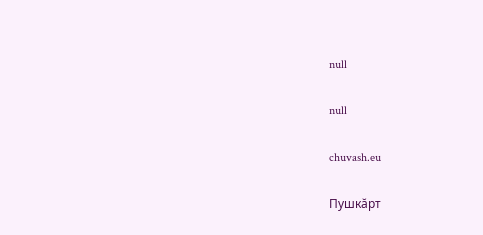null

null

chuvash.eu

Пушкăрт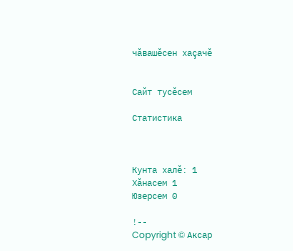чăвашĕсен хаçачĕ


Сайт тусĕсем

Статистика



Кунта халĕ: 1
Хăнасем 1
Юзерсем 0

!--
Copyright © Аксар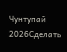Чунтупай 2026Сделать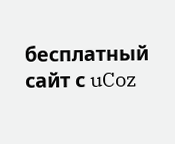бесплатный сайт с uCoz